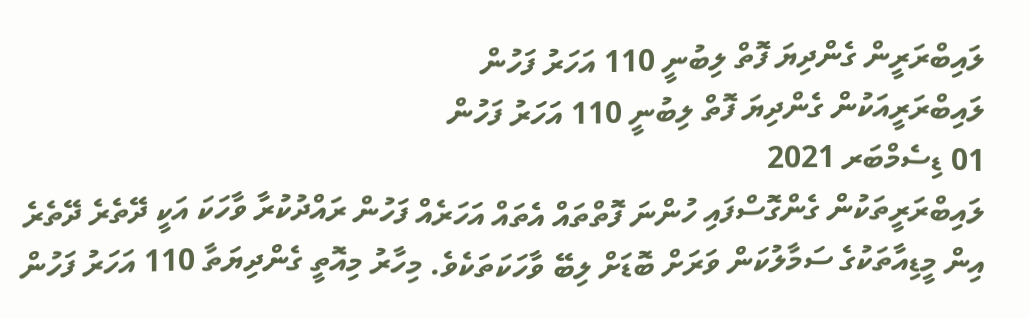ލައިބްރަރީން ގެންދިޔަ ފޮތް ލިބުނީ 110 އަހަރު ފަހުން
ލައިބްރަރީއަކުން ގެންދިޔަ ފޮތް ލިބުނީ 110 އަހަރު ފަހުން
01 ޑިސެމްބަރ 2021
ލައިބްރަރީތަކުން ގެންގޮސްފައި ހުންނަ ފޮތްތައް އެތައް އަހަރެއް ފަހުން ރައްދުކުރާ ވާހަކަ އަކީ ދޭތެރެ ދޭތެރެ އިން މީޑިއާތަކުގެ ސަމާލުކަން ވަރަށް ބޮޑަށް ލިބޭ ވާހަކަތަކެވެ. މިހާރު މިއޮތީ ގެންދިޔަތާ 110 އަހަރު ފަހުން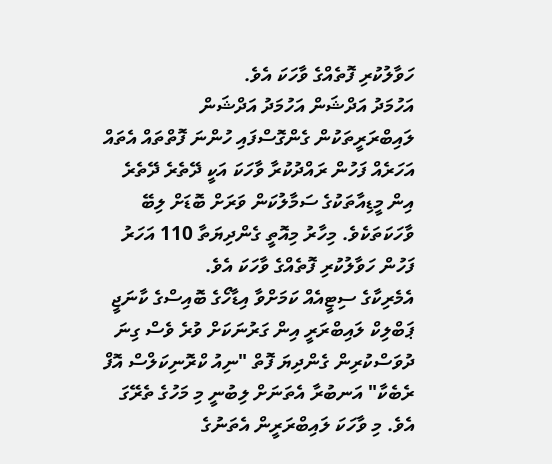ހަވާލުކުރި ފޮތެއްގެ ވާހަކަ އެވެ.
އަހުމަދު އަދްޝަން އަހުމަދު އަދްޝަން
ލައިބްރަރީތަކުން ގެންގޮސްފައި ހުންނަ ފޮތްތައް އެތައް އަހަރެއް ފަހުން ރައްދުކުރާ ވާހަކަ އަކީ ދޭތެރެ ދޭތެރެ އިން މީޑިއާތަކުގެ ސަމާލުކަން ވަރަށް ބޮޑަށް ލިބޭ ވާހަކަތަކެވެ. މިހާރު މިއޮތީ ގެންދިޔަތާ 110 އަހަރު ފަހުން ހަވާލުކުރި ފޮތެއްގެ ވާހަކަ އެވެ.
އެމެރިކާގެ ސިޓީއެއް ކަމަށްވާ އިޑާހޯގެ ބޮއިސްގެ ކާނަޖީ ޕަބްލިކް ލައިބްރަރީ އިން ގަރުނަކަށް ވުރެ ވެސް ގިނަ ދުވަސްކުރިން ގެންދިޔަ ފޮތް "ނިއު ކްރޮނިކަލްސް އޮފް ރެބެކާ" އަނބުރާ އެތަނަށް ލިބުނީ މި މަހުގެ ތެރޭގަ އެވެ. މި ވާހަކަ ލައިބްރަރީން އެތަނުގެ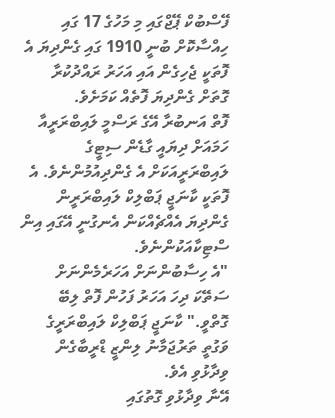ފޭސްބުކް ޕޭޖްގައި މި މަހުގެ 17 ގައި ހިއްސާކޮށް ބުނީ 1910 ގައި ގެންދިޔަ އެ ފޮތަކީ ޖެހިގެން އައި އަހަރު ރައްދުކުރާ ގޮތަށް ގެންދިޔަ ފޮތެއް ކަމަށެވެ.
ފޮތް އަނބުރާ އޭގެ ރަސްމީ ލައިބްރަރީއާ ހަމައަށް ދިޔައީ ގާޑެން ސިޓީގެ ލައިބްރަރީއަކަށް އެ ގެންދިއުމުންނެވެ. އެ ފޮތަކީ ކާނަޖީ ޕަބްލިކް ލައިބްރަރީން ގެންދިޔަ އެއްޗެއްކަން އެނގުނީ އޭގައި އިން ސްޓިކާއަކުންނެވެ.
"އެ ހިސާބުންނަށް އަހަރެމެންނަށް ސަތޭކަ ދިހަ އަހަރު ފަހުން ފޮތް ލިބޭ ގޮތްވީ." ކާނަޖީ ޕަބްލިކް ލައިބްރަރީގެ ވަގުތީ ތަރުޖަމާނު ލިންޒީ ޑްރީބާގެން ވިދާޅުވި އެވެ.
އޭނާ ވިދާޅުވި ގޮތުގައި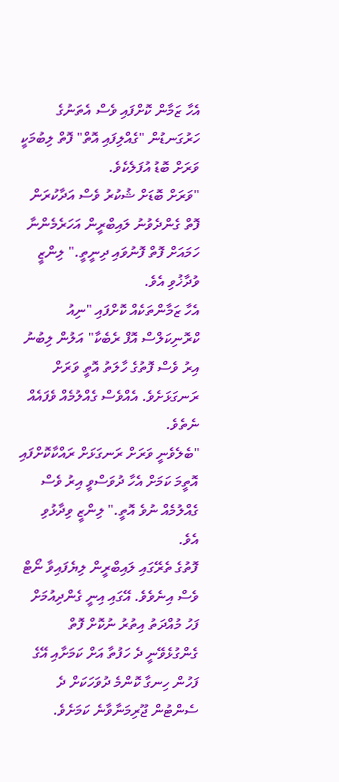އެހާ ޒަމާން ކޮށްފައި ވެސް އެތަނުގެ ހަރުގަނޑުން "ގެއްލިފައި އޮތް" ފޮތް ލިބުމަކީ ވަރަށް ބޮޑު އުފަލެކެވެ.
"ވަރަށް ބޮޑަށް ޝުކުރު ވެސް އަދާކުރަން ފޮތް ގެންދެވުނު ލައިބްރީން އަހަރެމެންނާ ހަމައަށް ފޮތް ފޮނުވައި ދިނީތީ." ލިންޒީ ވުދާޚުވި އެވެ.
އެހާ ޒަމާންތަކެއް ކޮށްފައި "ނިއު ކްރޮނިކަލްސް އޮފް ރެބެކާ" އަލުން ލިބުނު އިރު ވެސް ފޮތުގެ ހާލަތު އޮތީ ވަރަށް ރަނގަޅަށެވެ. އެއްވެސް ގެއްލުމެއް ވެފައެއް ނެތެވެ.
"ބެލެވެނީ ވަރަށް ރަނގަޅަށް ރައްކާކޮށްފައި އޮތީމަ ކަމަށް އެހާ ދުވަސްވީ އިރު ވެސް ގެއްލުމެއް ނުވެ އޮތީ." ލިންޒީ ވިދާޅުވި އެވެ.
ފޮތުގެ ތެރޭގައި ލައިބްރީން ލިޔެފައިވާ ނޯޓް ވެސް އިނެވެވެ. އޭގައި އިނީ ގެންދިއުމަށް ފަހު މުއްދަތު އިތުރު ނުކޮށް ފޮތް ގެންގުޅެވޭނީ ދެ ހަފުތާ އަށް ކަމަށާއި އޭގެ ފަހުން ހިނގާ ކޮންމެ ދުވަހަކަށް ދެ ސެންޓުން ޖޫރިމަނާވާނެ ކަމަށެވެ.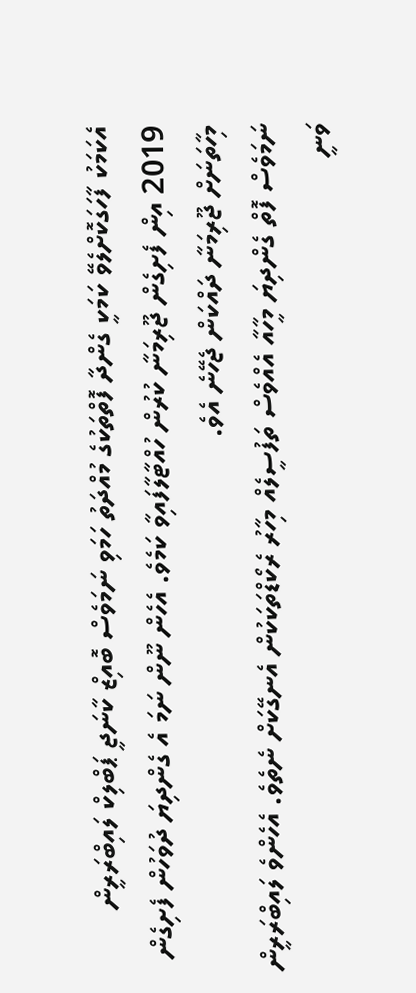އެކަމަކު ފާހަގަކޮށްލެވޭ ކަމަކީ ގެންދާ ފޮތްތަކުގެ މުއްދަތު ހަމަވި ނަމަވެސް ބޮއިޒް ކާނަޖީ ޕަބްލިކް ލައިބްރަރީން 2019 އިން ފެށިގެން ޖޫރިމަނާ ކުރުން ހުއްޓާލާފައިވާ ކަމެވެ. އެހެން ނޫން ނަމަ އެ ގެންދިޔަ ދުވަހުން ފެށިގެން މިހާތަނަށް ޖޫރިމަނާ ދައްކަން ޖެހޭނެ އެވެ.
ނަމަވެސް ފޮތް ގެންދިޔަ މީހާއާ އެއްވެސް ތަފުސީލެއް މިހާރު ރެކޯޑްތަކަކުން އެނގޭކަށް ނެތެވެ. އެހެންވެ ލައިބްރަރީން ވަނީ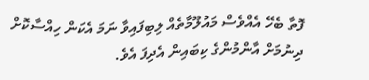ފޮތާ ބެހޭ އެއްވެސް މައުލޫމާތެއް ލިބިފައިވާ ނަމަ އެކަން ހިއްސާކޮށް ދިނުމަށް އާންމުންގެ ކިބައިން އެދިފަ އެވެ.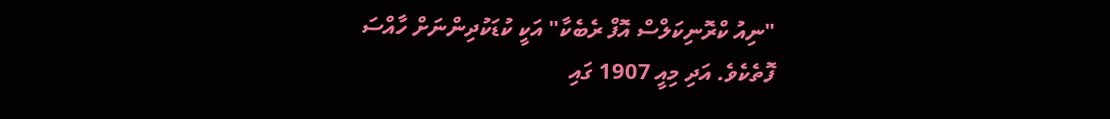"ނިއު ކްރޮނިކަލްސް އޮފް ރެބެކާ" އަކީ ކުޑަކުދިންނަށް ހާއްސަ ފޮތެކެވެ. އަދި މިއީ 1907 ގައި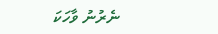ނެރުނު ވާހަކަ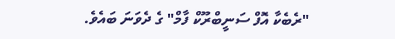"ރެބެކާ އޮފް ސަނީބްރޫކް ފާމް" ގެ ދެވަނަ ބައެވެ.